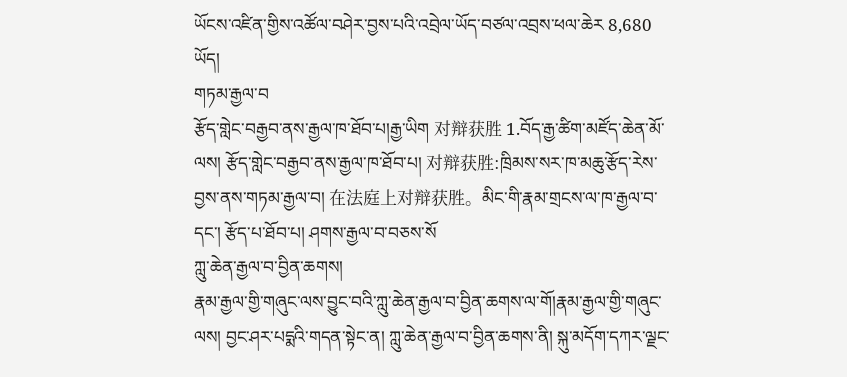ཡོངས་འཛིན་གྱིས་འཚོལ་བཤེར་བྱས་པའི་འབྲེལ་ཡོད་བཙལ་འབྲས་ཕལ་ཆེར 8,680 ཡོད།
གཏམ་རྒྱལ་བ
རྩོད་གླེང་བརྒྱབ་ནས་རྒྱལ་ཁ་ཐོབ་པ།རྒྱ་ཡིག 对辩获胜 1.བོད་རྒྱ་ཚིག་མཛོད་ཆེན་མོ་ལས། རྩོད་གླེང་བརྒྱབ་ནས་རྒྱལ་ཁ་ཐོབ་པ། 对辩获胜:ཁྲིམས་སར་ཁ་མཆུ་རྩོད་རེས་བྱས་ནས་གཏམ་རྒྱལ་བ། 在法庭上对辩获胜。མིང་གི་རྣམ་གྲངས་ལ་ཁ་རྒྱལ་བ་དང་། རྩོད་པ་ཐོབ་པ། ཤགས་རྒྱལ་བ་བཅས་སོ
ཀླུ་ཆེན་རྒྱལ་བ་བྱིན་ཆགས།
རྣམ་རྒྱལ་གྱི་གཞུང་ལས་བྱུང་བའི་ཀླུ་ཆེན་རྒྱལ་བ་བྱིན་ཆགས་ལ་གོ།རྣམ་རྒྱལ་གྱི་གཞུང་ལས། བྱང་ཤར་པདྨའི་གདན་སྟེང་ན། ཀླུ་ཆེན་རྒྱལ་བ་བྱིན་ཆགས་ནི། སྐུ་མདོག་དཀར་ལྗང་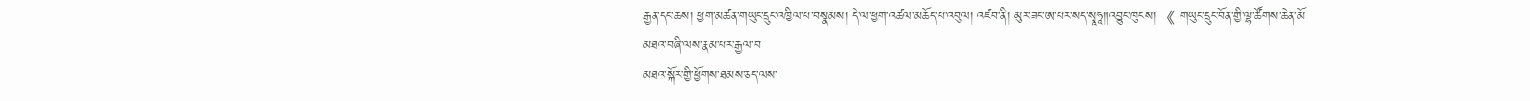རྒྱན་དང་ཆས། ཕྱག་མཚན་གཡུང་དྲུང་འཁྱིལ་པ་བསྣམས། དེ་ལ་ཕྱག་འཚལ་མཆོད་པ་འབུལ། འཛབ་ནི། མུར་ཟང་ཨ་པར་སད་སྭཱཧཱ༎འབྱུང་ཁུངས། 《 གཡུང་དྲུང་བོན་གྱི་ལྷ་ཚོགས་ཆེན་མོ
མཐའ་བཞི་ལས་རྣམ་པར་རྒྱལ་བ
མཐའ་སྐོར་གྱི་ཕྱོགས་ཐམས་ཅད་ལས་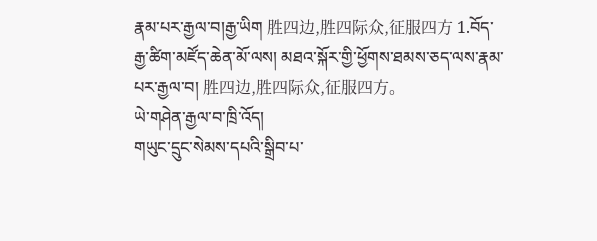རྣམ་པར་རྒྱལ་བ།རྒྱ་ཡིག 胜四边,胜四际众,征服四方 1.བོད་རྒྱ་ཚིག་མཛོད་ཆེན་མོ་ལས། མཐའ་སྐོར་གྱི་ཕྱོགས་ཐམས་ཅད་ལས་རྣམ་པར་རྒྱལ་བ། 胜四边,胜四际众,征服四方。
ཡེ་གཤེན་རྒྱལ་བ་ཁྲི་འོད།
གཡུང་དྲུང་སེམས་དཔའི་སྒྲིབ་པ་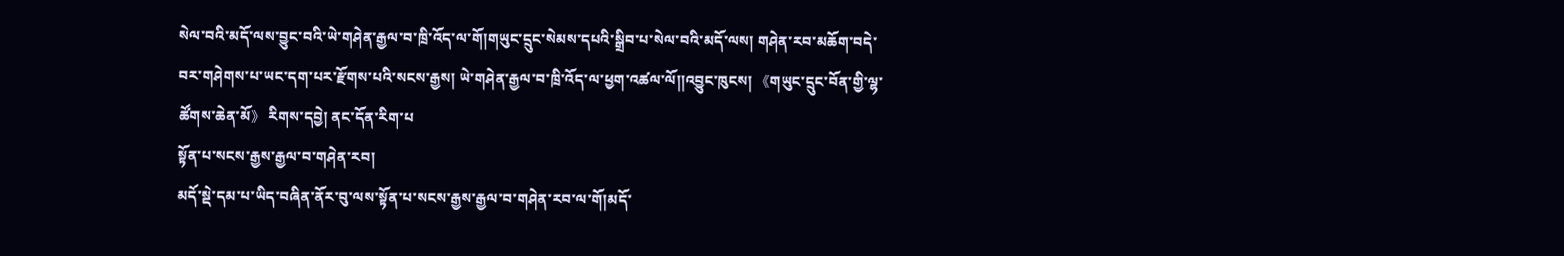སེལ་བའི་མདོ་ལས་བྱུང་བའི་ཡེ་གཤེན་རྒྱལ་བ་ཁྲི་འོད་ལ་གོ།གཡུང་དྲུང་སེམས་དཔའི་སྒྲིབ་པ་སེལ་བའི་མདོ་ལས། གཤེན་རབ་མཆོག་བདེ་བར་གཤེགས་པ་ཡང་དག་པར་རྫོགས་པའི་སངས་རྒྱས། ཡེ་གཤེན་རྒྱལ་བ་ཁྲི་འོད་ལ་ཕྱག་འཚལ་ལོ༎འབྱུང་ཁུངས། 《གཡུང་དྲུང་བོན་གྱི་ལྷ་ཚོགས་ཆེན་མོ》 རིགས་དབྱེ། ནང་དོན་རིག་པ
སྟོན་པ་སངས་རྒྱས་རྒྱལ་བ་གཤེན་རབ།
མདོ་སྡེ་དམ་པ་ཡིད་བཞིན་ནོར་བུ་ལས་སྟོན་པ་སངས་རྒྱས་རྒྱལ་བ་གཤེན་རབ་ལ་གོ།མདོ་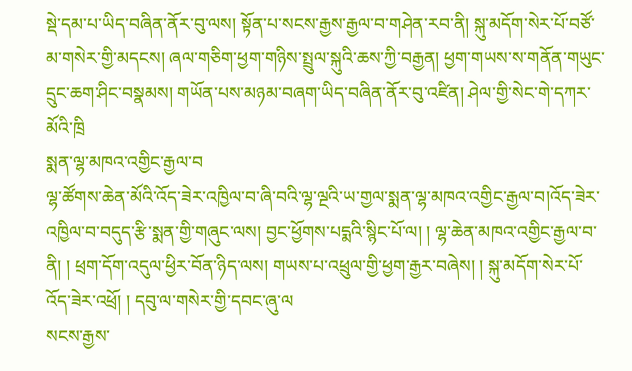སྡེ་དམ་པ་ཡིད་བཞིན་ནོར་བུ་ལས། སྟོན་པ་སངས་རྒྱས་རྒྱལ་བ་གཤེན་རབ་ནི། སྐུ་མདོག་སེར་པོ་བཙོ་མ་གསེར་གྱི་མདངས། ཞལ་གཅིག་ཕྱག་གཉིས་སྤྲུལ་སྐུའི་ཆས་ཀྱི་བརྒྱན། ཕྱག་གཡས་ས་གནོན་གཡུང་དྲུང་ཆག་ཤིང་བསྣམས། གཡོན་པས་མཉམ་བཞག་ཡིད་བཞིན་ནོར་བུ་འཛིན། ཤེལ་གྱི་སེང་གེ་དཀར་མོའི་ཁྲི
སྨན་ལྷ་མཁའ་འགྱིང་རྒྱལ་བ
ལྷ་ཚོགས་ཆེན་མོའི་འོད་ཟེར་འཁྱིལ་བ་ཞི་བའི་ལྷ་ལྔའི་ཡ་གྱལ་སྨན་ལྷ་མཁའ་འགྱིང་རྒྱལ་བ།འོད་ཟེར་འཁྱིལ་བ་བདུད་རྩི་སྨན་གྱི་གཞུང་ལས། བྱང་ཕྱོགས་པདྨའི་སྙིང་པོ་ལ། ། ལྷ་ཆེན་མཁའ་འགྱིང་རྒྱལ་བ་ནི། ། ཕྲག་དོག་འདུལ་ཕྱིར་བོན་ཉིད་ལས། གཡས་པ་འཕྲུལ་གྱི་ཕྱག་རྒྱར་བཞེས། ། སྐུ་མདོག་སེར་པོ་འོད་ཟེར་འཕྲོ། ། དབུ་ལ་གསེར་གྱི་དབང་ཞུ་ལ
སངས་རྒྱས་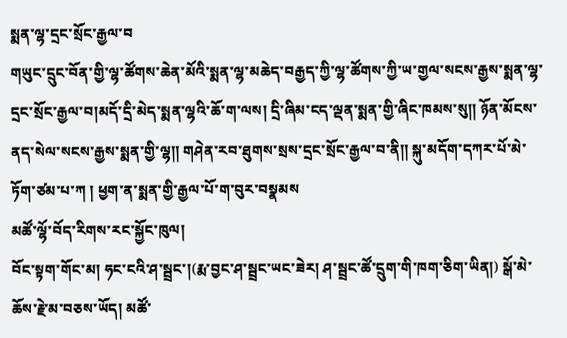སྨན་ལྷ་དྲང་སྲོང་རྒྱལ་བ
གཡུང་དྲུང་བོན་གྱི་ལྷ་ཚོགས་ཆེན་མོའི་སྨན་ལྷ་མཆེད་བརྒྱད་ཀྱི་ལྷ་ཚོགས་ཀྱི་ཡ་གྱལ་སངས་རྒྱས་སྨན་ལྷ་དྲང་སྲོང་རྒྱལ་བ།མདོ་དྲི་མེད་སྨན་ལྷའི་ཆོ་ག་ལས། དྲི་ཞིམ་ངད་ལྡན་སྨན་གྱི་ཞིང་ཁམས་སུ༎ ཉོན་མོངས་ནད་སེལ་སངས་རྒྱས་སྨན་གྱི་ལྷ༎ གཤེན་རབ་ཐུགས་སྲས་དྲང་སྲོང་རྒྱལ་བ་ནི༎ སྐུ་མདོག་དཀར་པོ་མེ་ཏོག་ཙམ་པ་ཀ ། ཕྱག་ན་སྨན་གྱི་རྒྱལ་པོ་ག་བུར་བསྣམས
མཚོ་ལྷོ་བོད་རིགས་རང་སྐྱོང་ཁུལ།
བོང་སྟག་གོང་མ། ཧང་ངའི་ཤ་སྦྲང་།(རྨ་བྱང་ཤ་སྦྲང་ཡང་ཟེར། ཤ་སྦྲང་ཚོ་དྲུག་གི་ཁག་ཅིག་ཡིན།) སྒོ་མེ་ཆོས་རྗེ་མ་བཅས་ཡོད། མཚོ་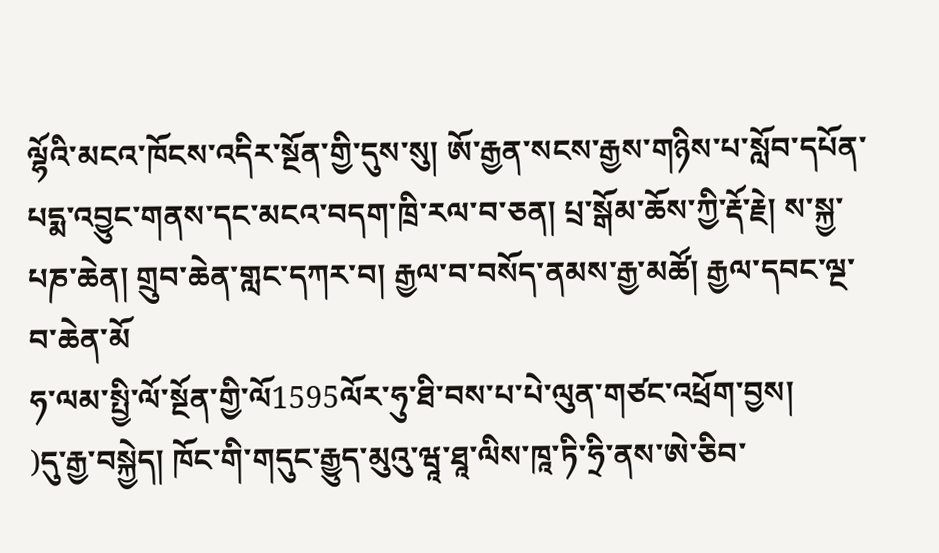ལྷོའི་མངའ་ཁོངས་འདིར་སྔོན་གྱི་དུས་སུ། ཨོ་རྒྱན་སངས་རྒྱས་གཉིས་པ་སློབ་དཔོན་པདྨ་འབྱུང་གནས་དང་མངའ་བདག་ཁྲི་རལ་བ་ཅན། པྲ་སྒོམ་ཆོས་ཀྱི་རྡོ་རྗེ། ས་སྐྱ་པཎ་ཆེན། གྲུབ་ཆེན་གླང་དཀར་བ། རྒྱལ་བ་བསོད་ནམས་རྒྱ་མཚོ། རྒྱལ་དབང་ལྔ་བ་ཆེན་མོ
ཧ་ལམ་སྤྱི་ལོ་སྔོན་གྱི་ལོ1595ལོར་ཧུ་ཐི་བས་པ་པེ་ལུན་གཙང་འཕྲོག་བྱས།
)དུ་རྒྱ་བསྐྱེད། ཁོང་གི་གདུང་རྒྱུད་མུའུ་ཝཱ་ཐཱ་ལིས་ཁཱ་ཏི་ཧྲི་ནས་ཨེ་ཅིབ་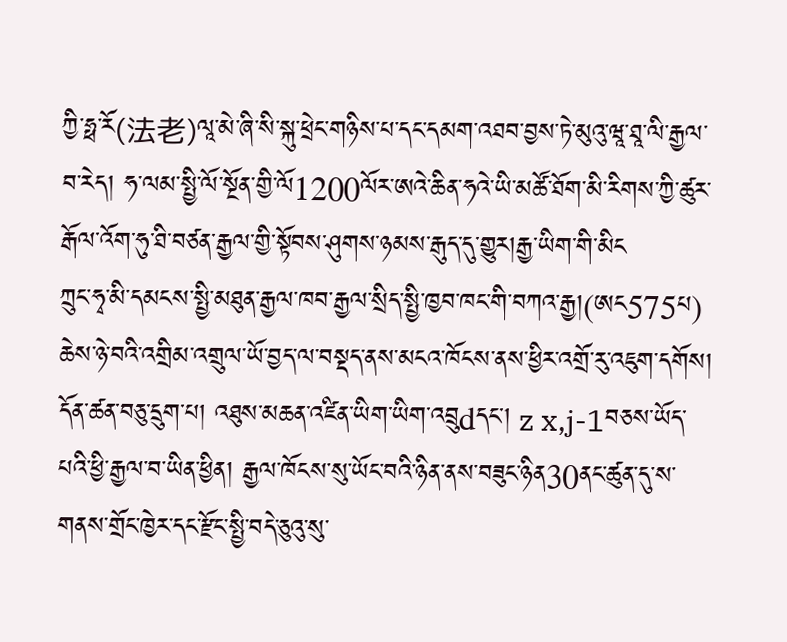ཀྱི་ཧྥ་རོ(法老)ལཱ་མེ་ཞི་སི་སྐུ་ཕྲེང་གཉིས་པ་དང་དམག་འཐབ་བྱས་ཏེ་མུའུ་ཝཱ་ཐཱ་ལི་རྒྱལ་བ་རེད། ཧ་ལམ་སྤྱི་ལོ་སྔོན་གྱི་ལོ1200ལོར་ཨའེ་ཆིན་ཧའེ་ཡི་མཚོ་ཐོག་མི་རིགས་ཀྱི་ཚུར་རྒོལ་འོག་ཧུ་ཐི་བཙན་རྒྱལ་གྱི་སྟོབས་ཤུགས་ཉམས་རྒུད་དུ་གྱུར།རྒྱ་ཡིག་གི་མིང
ཀྲུང་ཧྭ་མི་དམངས་སྤྱི་མཐུན་རྒྱལ་ཁབ་རྒྱལ་སྲིད་སྤྱི་ཁྱབ་ཁང་གི་བཀའ་རྒྱ།(ཨང575པ)
ཆེས་ཉེ་བའི་འགྲིམ་འགྲུལ་ཡོ་བྱད་ལ་བསྡད་ནས་མངའ་ཁོངས་ནས་ཕྱིར་འགྲོ་རུ་འཇུག་དགོས། དོན་ཚན་བཅུ་དྲུག་པ། འཐུས་མཆན་འཛིན་ཡིག་ཡིག་འབྲུdདང་། z x,j-1བཅས་ཡོད་པའི་ཕྱི་རྒྱལ་བ་ཡིན་ཕྱིན། རྒྱལ་ཁོངས་སུ་ཡོང་བའི་ཉིན་ནས་བཟུང་ཉིན30ནང་ཚུན་དུ་ས་གནས་གྲོང་ཁྱེར་དང་རྫོང་སྤྱི་བདེ་ཅུའུ་སུ་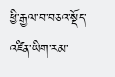ཕྱི་རྒྱལ་བ་བཅའ་སྡོད་འཛིན་ཡིག་རམ་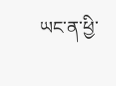ཡང་ན་ཕྱི་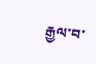རྒྱལ་བ་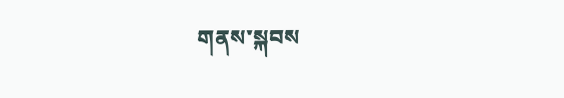གནས་སྐབས